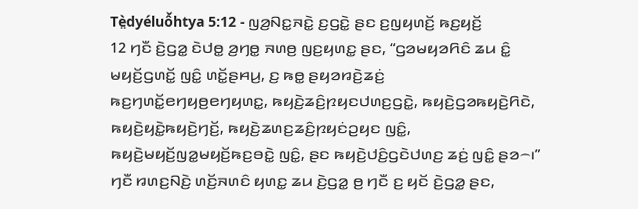Tè̤dyéluô̌htya 5:12 - ꤜꤤ꤬ꤡꤢ꤭ꤏꤢꤧ꤭ ꤢ꤬ꤞꤢꤧ꤭ ꤔꤢ ꤢ꤬ꤜꤟꤛꤢꤩ꤬ ꤒꤢ꤬ꤟꤢꤩ꤬
12 ꤚꤢꤪ ꤢꤧ꤬ꤞꤤ꤭ ꤢꤧꤓꤥ꤭ ꤤ꤬ꤚꤥ꤭ ꤏꤛꤥ꤬ ꤜꤢ꤬ꤟꤛꤢ꤭ ꤔꤢ, “ꤞꤤꤗꤟꤤꤖꤢꤨ ꤘꤣ ꤢꤨ꤭ ꤗꤟꤢꤩ꤬ꤞꤛꤢꤩ꤭ ꤜꤢꤨ꤭ ꤛꤢꤩ꤭ꤔꤌꤣ꤬, ꤢ꤬ ꤒꤥ꤭ ꤔꤟꤤꤙꤢꤧ꤬ꤘꤢꤦ꤬ ꤒꤢ꤬ꤚꤛꤢꤩ꤭ꤕꤚꤟꤥ꤬ꤕꤚꤟꤛꤢ꤭, ꤒꤟꤢꤧ꤬ꤘꤢꤨ꤬ꤐꤟꤢꤓꤛꤢ꤬ꤞꤢꤧ꤭, ꤒꤟꤢꤧ꤬ꤞꤤꤒꤟꤢꤧ꤬ꤖꤢꤧ, ꤒꤟꤢꤧ꤬ꤟꤢꤧ꤭ꤒꤟꤢꤧ꤬ꤚꤢꤩ꤬, ꤒꤟꤢꤧ꤬ꤘꤛꤢ꤬ꤘꤢꤨ꤬ꤐꤟꤢꤦꤑꤟꤢ ꤜꤢꤨ꤭, ꤒꤟꤢꤧ꤬ꤗꤟꤢꤩ꤬ꤜꤤ꤭ꤗꤟꤢꤩ꤬ꤒꤢ꤬ꤋꤢꤧ꤭ ꤜꤢꤨ꤭, ꤔꤢ ꤒꤟꤢꤧ꤬ꤓꤢꤨ꤬ꤞꤢꤧꤓꤛꤢ꤬ ꤘꤢꤦ꤬ ꤜꤢꤨ꤭ ꤔꤤ꤮꤯”
ꤚꤢꤪ ꤙꤛꤢ꤬ꤡꤢꤧ꤬ ꤛꤢꤩ꤬ꤏꤛꤢꤨ ꤟꤛꤢ꤭ ꤘꤣ ꤢꤧ꤬ꤞꤤ꤭ ꤥ꤬ ꤚꤢꤪ ꤢ꤬ ꤟꤢꤩ ꤢꤧ꤬ꤞꤤ꤭ ꤔꤢ,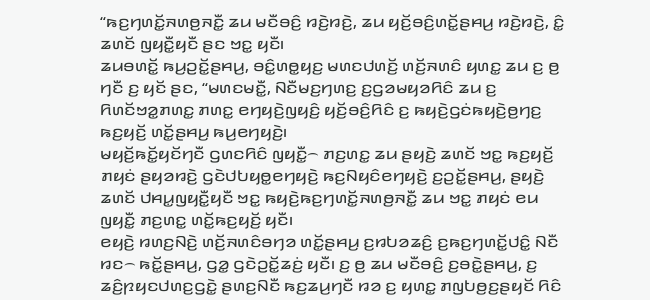“ꤒꤢ꤬ꤚꤛꤢꤩ꤭ꤏꤛꤥ꤬ꤏꤢꤪ꤭ ꤘꤣ ꤗꤢꤪꤋꤢꤨ꤬ ꤙꤢꤧ꤬ꤙꤢꤧ꤬, ꤘꤣ ꤟꤢꤩ꤬ꤋꤢꤨ꤬ꤛꤢꤩ꤭ꤔꤌꤣ꤬ ꤙꤢꤧ꤬ꤙꤢꤧ꤬, ꤢꤨ꤭ ꤘꤛꤢꤩ ꤜꤟꤢꤪ꤭ꤟꤢꤪ ꤔꤢ ꤠꤢ꤭ ꤟꤢꤪ꤯
ꤘꤣꤋꤛꤢꤩ꤭ ꤒꤣ꤬ꤑꤢꤩ꤭ꤔꤌꤣ꤬, ꤋꤢꤨ꤭ꤛꤥ꤭ꤟꤢ꤬ ꤗꤛꤢꤓꤛꤢꤩ꤬ ꤛꤢꤩ꤬ꤏꤛꤢꤨ ꤟꤛꤢ꤭ ꤘꤣ ꤢ꤬ ꤥ꤬ ꤚꤢꤪ ꤢ꤬ ꤟꤢꤩ ꤔꤢ, “ꤗꤛꤢꤗꤢꤪ꤭, ꤡꤢꤪꤗꤢ꤬ꤚꤛꤢ꤬ ꤢ꤬ꤞꤤꤗꤟꤤꤖꤢꤨ ꤘꤣ ꤢ꤬ ꤖꤛꤢꤩꤠꤤ꤭ꤊꤛꤢ꤭ ꤊꤛꤢ꤭ ꤕꤚꤟꤢꤧ꤬ꤜꤟꤢꤨ꤬ ꤟꤢꤩ꤬ꤋꤢꤨ꤬ꤖꤢꤨ ꤢ꤬ ꤒꤟꤢꤧ꤬ꤞꤢꤦꤒꤟꤢꤧ꤬ꤥ꤬ꤚꤢ꤬ ꤒꤢ꤬ꤟꤢꤩ꤬ ꤛꤢꤩ꤭ꤔꤌꤣ꤬ ꤒꤣ꤬ꤕꤚꤟꤢꤧ꤬꤯
ꤗꤟꤢꤩ꤬ꤒꤢꤩ꤭ꤟꤢꤩꤚꤢꤪ ꤞꤛꤢꤖꤢꤨ ꤜꤟꤢꤪ꤭꤮ ꤊꤢ꤬ꤛꤢ꤭ ꤘꤣ ꤔꤟꤢꤧ꤬ ꤘꤛꤢꤩ ꤠꤢ꤭ ꤒꤢ꤬ꤟꤢꤩ꤬ ꤊꤟꤢꤦ ꤔꤟꤤꤙꤢꤧ꤬ ꤞꤢꤧꤓꤝꤟꤥ꤭ꤕꤚꤟꤢꤧ꤬ ꤒꤢ꤬ꤡꤟꤢꤨꤕꤚꤟꤢꤧ꤬ ꤢ꤬ꤑꤢꤩ꤭ꤔꤌꤣ꤬, ꤔꤟꤢꤧ꤬ ꤘꤛꤢꤩ ꤓꤌꤣ꤭ꤜꤟꤢꤪ꤭ꤟꤢꤪ ꤠꤢ꤭ ꤒꤟꤢꤧ꤬ꤒꤢ꤬ꤚꤛꤢꤩ꤭ꤏꤛꤥ꤬ꤏꤢꤪ꤭ ꤘꤣ ꤠꤢ꤭ ꤊꤟꤢꤦ ꤕꤣ ꤜꤟꤢꤪ꤭ ꤊꤢ꤬ꤛꤢ꤭ ꤛꤢꤩ꤭ꤒꤢ꤬ꤟꤢꤩ꤬ ꤟꤢꤪ꤯
ꤕꤟꤢꤧ꤬ ꤙꤛꤢ꤬ꤡꤢꤧ꤬ ꤛꤢꤩ꤬ꤏꤛꤢꤨꤋꤚꤤ ꤛꤢꤩ꤭ꤔꤌꤣ꤬ ꤢ꤬ꤙꤝꤤꤘꤢꤨ꤬ ꤢ꤬ꤒꤢ꤬ꤚꤛꤢꤩ꤭ꤓꤢꤨ꤭ ꤡꤢꤪ ꤙꤢ꤮ ꤒꤢꤩ꤭ꤔꤌꤣ꤬, ꤞꤤ꤭ ꤞꤢꤧꤑꤢꤩ꤭ꤘꤢꤦ꤬ ꤟꤢꤪ꤯ ꤢ꤬ ꤥ꤬ ꤘꤣ ꤗꤢꤪꤋꤢꤨ꤬ ꤢ꤬ꤋꤢꤧ꤭ꤔꤌꤣ꤬, ꤢ꤬ ꤘꤢꤨ꤬ꤐꤟꤢꤓꤛꤢ꤬ꤞꤢꤧ꤭ ꤔꤛꤢ꤬ꤡꤢꤪ ꤒꤢ꤬ꤘꤣ꤬ꤚꤢꤪ ꤙꤤ ꤢ꤬ ꤟꤛꤢ꤭ ꤊꤜꤝꤥ꤬ꤢ꤬ꤔꤟꤢꤩ ꤖꤢꤨ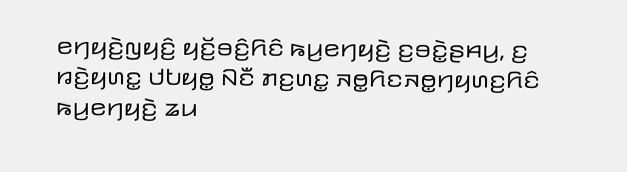ꤕꤚꤟꤢꤧ꤬ꤜꤟꤢꤨ꤬ ꤟꤢꤩ꤬ꤋꤢꤨ꤬ꤖꤢꤨ ꤒꤣ꤬ꤕꤚꤟꤢꤧ꤬ ꤢ꤬ꤋꤢꤧ꤭ꤔꤌꤣ꤬, ꤢ꤬ ꤙꤢꤧ꤬ꤟꤛꤢ꤭ ꤓꤝꤟꤥ꤭ ꤡꤢꤪ ꤊꤢ꤬ꤛꤢ꤭ ꤏꤥ꤭ꤖꤢꤏꤥ꤭ꤚꤟꤛꤢ꤬ꤖꤢꤨ ꤒꤣ꤬ꤕꤚꤟꤢꤧ꤬ ꤘꤣ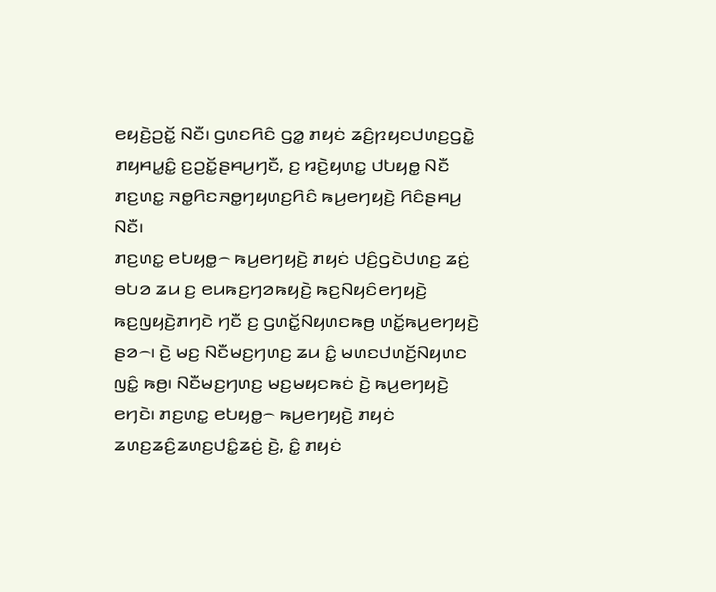ꤕꤟꤢꤧ꤬ꤑꤢꤩ꤭ ꤡꤢꤪ꤯ ꤞꤛꤢꤖꤢꤨ ꤞꤤ꤭ ꤊꤟꤢꤦ ꤘꤢꤨ꤬ꤐꤟꤢꤓꤛꤢ꤬ꤞꤢꤧ꤭ ꤊꤟꤌꤣ꤭ꤢꤨ꤭ ꤢ꤬ꤑꤢꤩ꤭ꤔꤌꤣ꤬ꤚꤢꤪ, ꤢ꤬ ꤙꤢꤧ꤬ꤟꤛꤢ꤭ ꤓꤝꤟꤥ꤭ ꤡꤢꤪ ꤊꤢ꤬ꤛꤢ꤭ ꤏꤥ꤭ꤖꤢꤏꤥ꤭ꤚꤟꤛꤢ꤬ꤖꤢꤨ ꤒꤣ꤬ꤕꤚꤟꤢꤧ꤬ ꤖꤢꤨꤔꤌꤣ꤬ ꤡꤢꤪ꤯
ꤊꤢ꤬ꤛꤢ꤭ ꤕꤝꤟꤥ꤭꤮ ꤒꤣ꤬ꤕꤚꤟꤢꤧ꤬ ꤊꤟꤢꤦ ꤓꤢꤨ꤬ꤞꤢꤧꤓꤛꤢ꤬ ꤘꤢꤦ꤬ ꤋꤝꤤ ꤘꤣ ꤢ꤬ ꤕꤣꤒꤢ꤬ꤚꤤꤒꤟꤢꤧ꤬ ꤒꤢ꤬ꤡꤟꤢꤨꤕꤚꤟꤢꤧ꤬ ꤒꤢ꤬ꤜꤟꤢꤧ꤬ꤊꤚꤢꤧ ꤚꤢꤪ ꤢ꤬ ꤞꤛꤢꤩ꤭ꤡꤟꤛꤢꤒꤥ꤬ ꤛꤢꤩ꤭ꤒꤣ꤬ꤕꤚꤟꤢꤧ꤬ ꤔꤤ꤮꤯ ꤢꤧ꤬ ꤗꤢ꤬ ꤡꤢꤪꤗꤢ꤬ꤚꤛꤢ꤬ ꤘꤣ ꤢꤨ꤭ ꤗꤛꤢꤓꤛꤢꤩ꤬ꤡꤟꤛꤢ ꤜꤢꤨ꤭ ꤒꤥ꤬꤯ ꤡꤢꤪꤗꤢ꤬ꤚꤛꤢ꤬ ꤗꤢ꤬ꤗꤟꤢꤒꤢꤦ ꤢꤧ꤬ ꤒꤣ꤬ꤕꤚꤟꤢꤧ꤬ ꤕꤚꤢꤧ꤯ ꤊꤢ꤬ꤛꤢ꤭ ꤕꤝꤟꤥ꤭꤮ ꤒꤣ꤬ꤕꤚꤟꤢꤧ꤬ ꤊꤟꤢꤦ ꤘꤛꤢ꤬ꤘꤢꤨ꤬ꤘꤛꤢ꤬ꤓꤢꤨ꤭ꤘꤢꤦ꤬ ꤢꤧ꤬, ꤢꤨ꤭ ꤊꤟꤢꤦ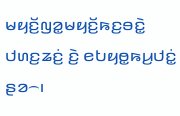ꤗꤟꤢꤩ꤬ꤜꤤ꤭ꤗꤟꤢꤩ꤬ꤒꤢ꤬ꤋꤢꤧ꤭ ꤓꤛꤢ꤬ꤘꤢꤦ꤬ ꤢꤧ꤬ ꤕꤝꤟꤥ꤭ꤒꤣ꤬ꤓꤢꤦ꤭ ꤔꤤ꤮꤯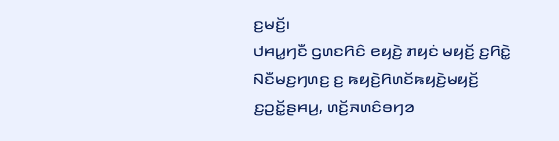ꤢ꤬ꤗꤢꤩ꤬꤯
ꤓꤌꤣ꤭ꤚꤢꤪ ꤞꤛꤢꤖꤢꤨ ꤕꤟꤢꤧ꤬ ꤊꤟꤢꤦ ꤗꤟꤢꤩ꤬ ꤢ꤬ꤖꤢꤧ꤭ ꤡꤢꤪꤗꤢ꤬ꤚꤛꤢ꤬ ꤢ꤬ ꤒꤟꤢꤧ꤬ꤖꤛꤢꤩꤒꤟꤢꤧ꤬ꤗꤟꤢꤩ꤬ ꤢ꤬ꤑꤢꤩ꤭ꤔꤌꤣ꤬, ꤛꤢꤩ꤬ꤏꤛꤢꤨꤋꤚꤤ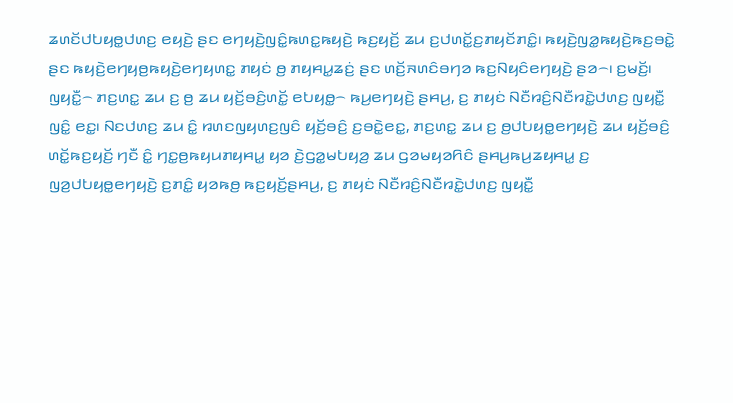ꤘꤛꤢꤩꤓꤝꤟꤥ꤭ꤓꤛꤢ꤬ ꤕꤟꤢꤧ꤬ ꤔꤢ ꤕꤚꤟꤢꤧ꤬ꤜꤢꤨ꤭ꤒꤛꤢ꤭ꤒꤟꤢꤧ꤬ ꤒꤢ꤬ꤟꤢꤩ꤬ ꤘꤣ ꤢ꤬ꤓꤛꤢꤩ꤭ꤢ꤬ꤊꤟꤢꤩꤊꤢꤨ꤭꤯ ꤒꤟꤢꤧ꤬ꤜꤤ꤭ꤒꤟꤢꤧ꤬ꤒꤢ꤬ꤋꤢꤧ꤭ ꤔꤢ ꤒꤟꤢꤧ꤬ꤕꤚꤟꤥ꤬ꤒꤟꤢꤧ꤬ꤕꤚꤟꤛꤢ꤭ ꤊꤟꤢꤦ ꤥ꤬ ꤊꤟꤌꤣ꤭ꤘꤢꤦ꤬ ꤔꤢ ꤛꤢꤩ꤬ꤏꤛꤢꤨꤋꤚꤤ ꤒꤢ꤬ꤡꤟꤢꤨꤕꤚꤟꤢꤧ꤬ ꤔꤤ꤮꤯ ꤢ꤬ꤗꤢꤩ꤬꤯
ꤜꤟꤢꤪ꤭꤮ ꤊꤢ꤬ꤛꤢ꤭ ꤘꤣ ꤢ꤬ ꤥ꤬ ꤘꤣ ꤟꤢꤩ꤬ꤋꤢꤨ꤬ꤛꤢꤩ꤭ ꤕꤝꤟꤥ꤭꤮ ꤒꤣ꤬ꤕꤚꤟꤢꤧ꤬ ꤔꤌꤣ꤬, ꤢ꤬ ꤊꤟꤢꤦ ꤡꤢꤪꤙꤢꤨ꤬ꤡꤢꤪꤙꤢꤧ꤭ꤓꤛꤢ꤬ ꤜꤟꤢꤪ꤭ ꤜꤢꤨ꤭ ꤕꤢ꤭꤯ ꤡꤢꤓꤛꤢ꤬ ꤘꤣ ꤢꤨ꤭ ꤙꤛꤢꤜꤟꤛꤢ꤬ꤜꤢꤨ ꤟꤢꤩ꤬ꤋꤢꤨ꤬ ꤢ꤬ꤋꤢꤧ꤭ꤕꤢ꤭, ꤊꤢ꤬ꤛꤢ꤭ ꤘꤣ ꤢ꤬ ꤥ꤬ꤓꤝꤟꤥ꤭ꤕꤚꤟꤢꤧ꤬ ꤘꤣ ꤟꤢꤩ꤬ꤋꤢꤨ꤬ ꤛꤢꤩ꤭ꤒꤢ꤬ꤟꤢꤩ꤬ ꤚꤢꤪ ꤢꤨ꤭ ꤚꤢ꤭ꤥ꤬ꤒꤟꤣꤊꤟꤌꤣ꤭ ꤟꤤ ꤢꤧ꤬ꤞꤤ꤭ꤗꤝꤟꤤ꤬ ꤘꤣ ꤞꤤꤗꤟꤤꤖꤢꤨ ꤔꤌꤣ꤬ꤒꤣ꤬ꤘꤟꤌꤣ꤭ ꤢ꤬ ꤜꤤ꤬ꤓꤝꤟꤥ꤭ꤕꤚꤟꤢꤧ꤬ ꤢ꤬ꤊꤢꤨ꤭ ꤟꤤꤒꤥ꤬ ꤒꤢ꤬ꤟꤢꤩ꤬ꤔꤌꤣ꤬, ꤢ꤬ ꤊꤟꤢꤦ ꤡꤢꤪꤙꤢꤨ꤬ꤡꤢꤪꤙꤢꤧ꤭ꤓꤛꤢ꤬ ꤜꤟꤢꤪ꤭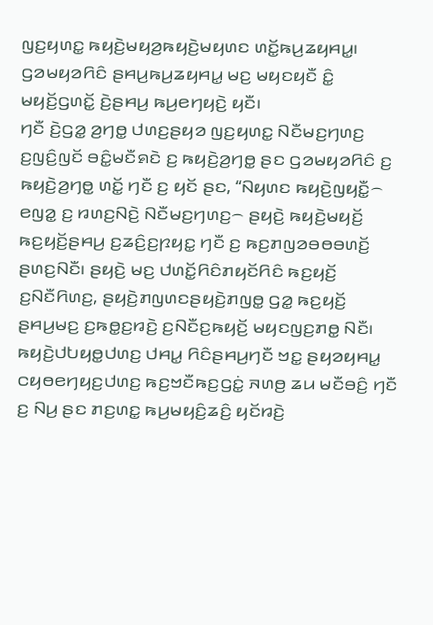ꤜꤢ꤬ꤟꤛꤢ꤭ ꤒꤟꤢꤧ꤬ꤗꤟꤤ꤬ꤒꤟꤢꤧ꤬ꤗꤟꤛꤢ ꤛꤢꤩ꤭ꤒꤣ꤬ꤘꤟꤌꤣ꤭꤯ ꤞꤤꤗꤟꤤꤖꤢꤨ ꤔꤌꤣ꤬ꤒꤣ꤬ꤘꤟꤌꤣ꤭ ꤗꤢ꤬ ꤗꤟꤢꤟꤢꤪ ꤢꤨ꤭ ꤗꤟꤢꤩ꤬ꤞꤛꤢꤩ꤭ ꤢꤧ꤬ꤔꤌꤣ꤬ ꤒꤣ꤬ꤕꤚꤟꤢꤧ꤬ ꤟꤢꤪ꤯
ꤚꤢꤪ ꤢꤧ꤬ꤞꤤ꤭ ꤤ꤬ꤚꤥ꤭ ꤓꤛꤢ꤬ꤔꤟꤤ ꤜꤢ꤬ꤟꤛꤢ꤭ ꤡꤢꤪꤗꤢ꤬ꤚꤛꤢ꤬ ꤢ꤬ꤜꤢꤨ꤬ꤜꤢꤩ ꤋꤢꤨ꤭ꤗꤢꤪꤎꤢꤧ ꤢ꤬ ꤒꤟꤢꤧ꤬ꤤ꤬ꤚꤥ꤭ ꤔꤢ ꤞꤤꤗꤟꤤꤖꤢꤨ ꤢ꤬ ꤒꤟꤢꤧ꤬ꤤ꤬ꤚꤥ꤭ ꤛꤢꤩ꤭ ꤚꤢꤪ ꤢ꤬ ꤟꤢꤩ ꤔꤢ, “ꤡꤟꤛꤢ ꤒꤟꤢꤧ꤬ꤜꤟꤢꤪ꤭꤮ ꤕꤜꤤ꤭ ꤢ꤬ ꤙꤛꤢ꤬ꤡꤢꤧ꤬ ꤡꤢꤪꤗꤢ꤬ꤚꤛꤢ꤬꤮ ꤔꤟꤢꤧ꤬ ꤒꤟꤢꤧ꤬ꤗꤟꤢꤩ꤬ ꤒꤢ꤬ꤟꤢꤩ꤬ꤔꤌꤣ꤬ ꤢ꤬ꤘꤢꤨ꤬ꤢ꤬ꤐꤟꤢ꤭ ꤚꤢꤪ ꤢ꤬ ꤒꤢ꤬ꤊꤜꤤꤋꤥꤋꤛꤢꤩ꤬ ꤔꤛꤢ꤬ꤡꤢꤪ꤯ ꤔꤟꤢꤧ꤬ ꤗꤢ꤬ ꤓꤛꤢꤩ꤭ꤖꤢꤨꤊꤟꤢꤩꤖꤢꤨ ꤒꤢ꤬ꤟꤢꤩ꤬ ꤢ꤬ꤡꤢꤪꤖꤛꤢ꤬, ꤔꤟꤢꤧ꤬ꤊꤜꤛꤢꤔꤟꤢꤧ꤬ꤊꤜꤥ꤭ ꤞꤤ꤭ ꤒꤢ꤬ꤟꤢꤩ꤬ ꤔꤌꤣ꤬ꤗꤢ꤬ ꤢ꤬ꤒꤥ꤭ꤢ꤬ꤙꤢꤧ꤬ ꤢ꤬ꤡꤢꤪꤢ꤬ꤒꤟꤢꤩ꤬ ꤗꤟꤢꤜꤢ꤬ꤊꤥ꤭ ꤡꤢꤪ꤯
ꤒꤟꤢꤧ꤬ꤓꤝꤟꤥ꤭ꤓꤛꤢ꤬ ꤓꤌꤣ꤭ ꤖꤢꤨꤔꤌꤣ꤬ꤚꤢꤪ ꤠꤢ꤭ ꤔꤟꤤꤟꤌꤣ꤭ ꤍꤟꤥꤕꤚꤟꤢ꤬ꤓꤛꤢ꤬ ꤒꤢ꤬ꤠꤢꤪꤒꤢ꤬ꤞꤢꤦ꤭ ꤏꤛꤥ꤬ ꤘꤣ ꤗꤢꤪꤋꤢꤨ꤬ ꤚꤢꤪ ꤢ꤬ ꤡꤣ꤬ ꤔꤢ ꤊꤢ꤬ꤛꤢ꤭ ꤒꤣ꤬ꤗꤟꤢꤨ꤬ꤘꤢꤨ꤬ ꤟꤢꤩꤙꤢꤧ꤬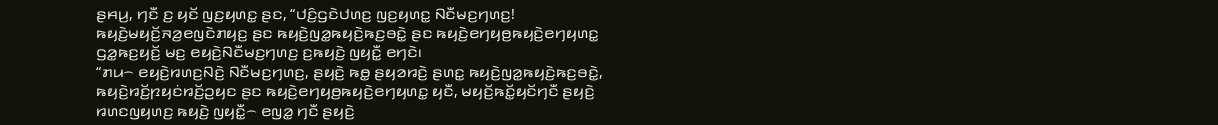ꤔꤌꤣ꤬, ꤚꤢꤪ ꤢ꤬ ꤟꤢꤩ ꤜꤢ꤬ꤟꤛꤢ꤭ ꤔꤢ, “ꤓꤢꤨ꤬ꤞꤢꤧꤓꤛꤢ꤬ ꤜꤢ꤬ꤟꤛꤢ꤭ ꤡꤢꤪꤗꤢ꤬ꤚꤛꤢ꤬! ꤒꤟꤢꤧ꤬ꤗꤟꤢꤩ꤬ꤏꤤ꤬ꤕꤜꤢꤧꤊꤟꤢ꤬ ꤔꤢ ꤒꤟꤢꤧ꤬ꤜꤤ꤭ꤒꤟꤢꤧ꤬ꤒꤢ꤬ꤋꤢꤧ꤭ ꤔꤢ ꤒꤟꤢꤧ꤬ꤕꤚꤟꤥ꤬ꤒꤟꤢꤧ꤬ꤕꤚꤟꤛꤢ꤭ ꤞꤤ꤭ꤒꤢ꤬ꤟꤢꤩ꤬ ꤗꤢ꤬ ꤕꤟꤢꤧ꤬ꤡꤢꤪꤗꤢ꤬ꤚꤛꤢ꤬ ꤢ꤬ꤒꤟꤢꤧ꤬ ꤜꤟꤢꤪ꤭ ꤕꤚꤢꤧ꤯
“ꤊꤣ꤮ ꤕꤟꤢꤧ꤬ꤙꤛꤢ꤬ꤡꤢꤧ꤬ ꤡꤢꤪꤗꤢ꤬ꤚꤛꤢ꤬, ꤔꤟꤢꤧ꤬ ꤒꤥ꤭ ꤔꤟꤤꤙꤢꤧ꤬ ꤔꤛꤢ꤭ ꤒꤟꤢꤧ꤬ꤜꤤ꤭ꤒꤟꤢꤧ꤬ꤒꤢ꤬ꤋꤢꤧ꤭, ꤒꤟꤢꤧ꤬ꤙꤢꤩ꤬ꤐꤟꤢꤦꤙꤢꤩ꤬ꤑꤟꤢ ꤔꤢ ꤒꤟꤢꤧ꤬ꤕꤚꤟꤥ꤬ꤒꤟꤢꤧ꤬ꤕꤚꤟꤛꤢ꤭ ꤟꤢꤪ, ꤗꤟꤢꤩ꤬ꤒꤢꤩ꤭ꤟꤢꤩꤚꤢꤪ ꤔꤟꤢꤧ꤬ ꤙꤛꤢꤜꤟꤛꤢ꤬ ꤒꤟꤢꤧ꤬ ꤜꤟꤢꤪ꤭꤮ ꤕꤜꤤ꤭ ꤚꤢꤪ ꤔꤟꤢꤧ꤬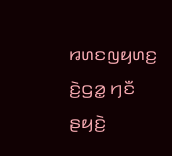ꤙꤛꤢꤜꤟꤛꤢ꤬ ꤢꤧ꤬ꤞꤤ꤭ ꤚꤢꤪ ꤔꤟꤢꤧ꤬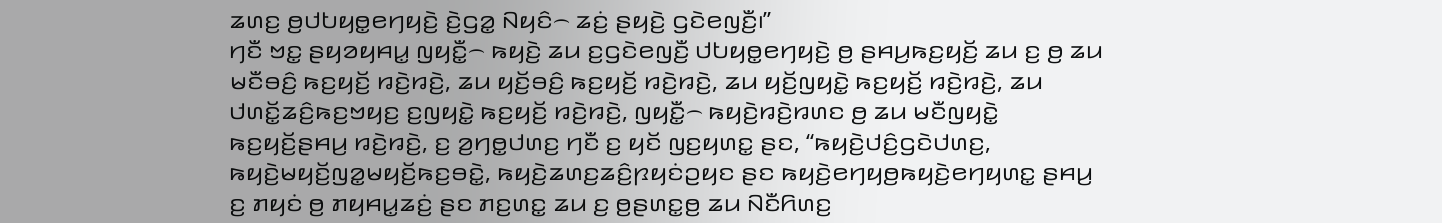ꤘꤛꤢ꤬ ꤥ꤬ꤓꤝꤟꤥ꤭ꤕꤚꤟꤢꤧ꤬ ꤢꤧ꤬ꤞꤤ꤭ ꤡꤟꤢꤨ꤮ ꤘꤢꤦ꤬ ꤔꤟꤢꤧ꤬ ꤞꤢꤧꤕꤜꤢꤪ꤬꤯”
ꤚꤢꤪ ꤠꤢ꤭ ꤔꤟꤤꤟꤌꤣ꤭ ꤜꤟꤢꤪ꤭꤮ ꤒꤟꤢꤧ꤬ ꤘꤣ ꤢ꤬ꤞꤢꤧꤕꤜꤢꤪ꤬ ꤓꤝꤟꤥ꤭ꤕꤚꤟꤢꤧ꤬ ꤥ꤬ ꤔꤌꤣ꤬ꤒꤢ꤬ꤟꤢꤩ꤬ ꤘꤣ ꤢ꤬ ꤥ꤬ ꤘꤣ ꤗꤢꤪꤋꤢꤨ꤬ ꤒꤢ꤬ꤟꤢꤩ꤬ ꤙꤢꤧ꤬ꤙꤢꤧ꤬, ꤘꤣ ꤟꤢꤩ꤬ꤋꤢꤨ꤬ ꤒꤢ꤬ꤟꤢꤩ꤬ ꤙꤢꤧ꤬ꤙꤢꤧ꤬, ꤘꤣ ꤟꤢꤩ꤬ꤜꤟꤢꤧ꤭ ꤒꤢ꤬ꤟꤢꤩ꤬ ꤙꤢꤧ꤬ꤙꤢꤧ꤬, ꤘꤣ ꤓꤛꤢꤩ꤭ꤘꤢꤨ꤬ꤒꤢ꤬ꤠꤟꤢ꤬ ꤢ꤬ꤜꤟꤢꤧ꤭ ꤒꤢ꤬ꤟꤢꤩ꤬ ꤙꤢꤧ꤬ꤙꤢꤧ꤬, ꤜꤟꤢꤪ꤭꤮ ꤒꤟꤢꤧ꤬ꤙꤢꤧ꤬ꤙꤛꤢ ꤥ꤬ ꤘꤣ ꤗꤢꤪꤜꤟꤢꤧ꤭ ꤒꤢ꤬ꤟꤢꤩ꤬ꤔꤌꤣ꤬ ꤙꤢꤧ꤬ꤙꤢꤧ꤬, ꤢ꤬ ꤤ꤬ꤚꤥ꤭ꤓꤛꤢ꤬ ꤚꤢꤪ ꤢ꤬ ꤟꤢꤩ ꤜꤢ꤬ꤟꤛꤢ꤭ ꤔꤢ, “ꤒꤟꤢꤧ꤬ꤓꤢꤨ꤬ꤞꤢꤧꤓꤛꤢ꤬, ꤒꤟꤢꤧ꤬ꤗꤟꤢꤩ꤬ꤜꤤ꤭ꤗꤟꤢꤩ꤬ꤒꤢ꤬ꤋꤢꤧ꤭, ꤒꤟꤢꤧ꤬ꤘꤛꤢ꤬ꤘꤢꤨ꤬ꤐꤟꤢꤦꤑꤟꤢ ꤔꤢ ꤒꤟꤢꤧ꤬ꤕꤚꤟꤥ꤬ꤒꤟꤢꤧ꤬ꤕꤚꤟꤛꤢ꤭ ꤔꤌꤣ꤬ ꤢ꤬ ꤊꤟꤢꤦ ꤥ꤬ ꤊꤟꤌꤣ꤭ꤘꤢꤦ꤬ ꤔꤢ ꤊꤢ꤬ꤛꤢ꤭ ꤘꤣ ꤢ꤬ ꤥ꤬ꤔꤛꤢ꤭ꤥ꤬ ꤘꤣ ꤡꤢꤪꤖꤛꤢ꤬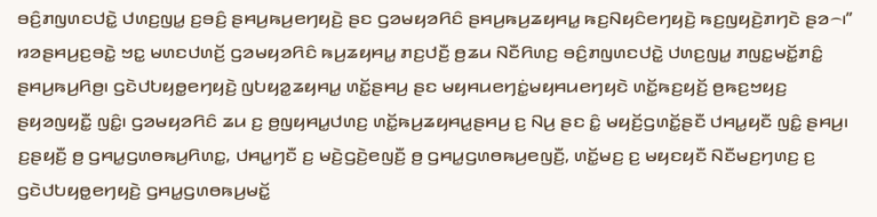ꤋꤢꤨ꤬ꤊꤜꤛꤢꤓꤢꤧ꤭ ꤓꤛꤢ꤬ꤜꤣ꤭ ꤢ꤬ꤋꤢꤨ꤬ ꤔꤌꤣ꤬ꤒꤣ꤬ꤕꤚꤟꤢꤧ꤬ ꤔꤢ ꤞꤤꤗꤟꤤꤖꤢꤨ ꤔꤌꤣ꤬ꤒꤣ꤬ꤘꤟꤌꤣ꤭ ꤒꤢ꤬ꤡꤟꤢꤨꤕꤚꤟꤢꤧ꤬ ꤒꤢ꤬ꤜꤟꤢꤧ꤬ꤊꤚꤢꤧ ꤔꤤ꤮꤯”
ꤙꤤꤔꤌꤣ꤬ꤢ꤬ꤋꤢꤧ꤭ ꤠꤢ꤭ ꤗꤛꤢꤓꤛꤢꤩ꤬ ꤞꤤꤗꤟꤤꤖꤢꤨ ꤒꤣ꤬ꤘꤟꤌꤣ꤭ ꤊꤢ꤬ꤓꤢꤪ꤬ ꤥ꤬ꤘꤣ ꤡꤢꤪꤖꤛꤢ꤬ ꤋꤢꤨ꤬ꤊꤜꤛꤢꤓꤢꤧ꤭ ꤓꤛꤢ꤬ꤜꤣ꤭ ꤊꤜꤢ꤭ꤗꤢꤩ꤭ꤊꤢꤨ꤭ ꤔꤌꤣ꤬ꤒꤣ꤬ꤖꤥ꤬꤯ ꤞꤢꤧꤓꤝꤟꤥ꤭ꤕꤚꤟꤢꤧ꤬ ꤜꤝꤟꤤ꤭ꤘꤟꤌꤣ꤭ ꤛꤢꤩ꤭ꤔꤌꤣ꤬ ꤔꤢ ꤗꤟꤌꤣꤕꤚꤢꤦ꤭ꤗꤟꤌꤣꤕꤚꤟꤢꤧ ꤛꤢꤩ꤭ꤒꤢ꤬ꤟꤢꤩ꤬ ꤥ꤬ꤒꤢ꤬ꤠꤟꤢ꤬ ꤔꤟꤤꤜꤟꤢꤪ꤭ ꤜꤢꤨ꤭꤯ ꤞꤤꤗꤟꤤꤖꤢꤨ ꤘꤣ ꤢ꤬ ꤥ꤬ꤜꤟꤌꤣ꤭ꤓꤛꤢ꤬ ꤛꤢꤩ꤭ꤒꤣ꤬ꤘꤟꤌꤣ꤭ꤔꤌꤣ꤬ ꤢ꤬ ꤡꤣ꤬ ꤔꤢ ꤢꤨ꤭ ꤗꤟꤢꤩ꤬ꤞꤛꤢꤩ꤭ꤔꤢꤪ ꤓꤌꤣ꤭ꤟꤢꤪ ꤜꤢꤨ꤭ ꤔꤌꤣ꤬꤯ ꤢ꤬ꤔꤟꤢꤪ꤬ ꤥ꤬ ꤞꤌꤣ꤭ꤞꤛꤥꤒꤣ꤬ꤖꤛꤢ꤭, ꤓꤌꤣ꤭ꤚꤢꤪ ꤢ꤬ ꤗꤢꤧ꤬ꤞꤢꤧ꤬ꤕꤜꤢꤪ꤬ ꤥ꤬ ꤞꤌꤣ꤭ꤞꤛꤥꤒꤣ꤬ꤕꤜꤢꤪ꤬, ꤛꤢꤩ꤭ꤗꤢ꤬ ꤢ꤬ ꤗꤟꤢꤟꤢꤪ ꤡꤢꤪꤗꤢ꤬ꤚꤛꤢ꤬ ꤢ꤬ ꤞꤢꤧꤓꤝꤟꤥ꤭ꤕꤚꤟꤢꤧ꤬ ꤞꤌꤣ꤭ꤞꤛꤥꤒꤣ꤬ꤗꤢꤩ꤭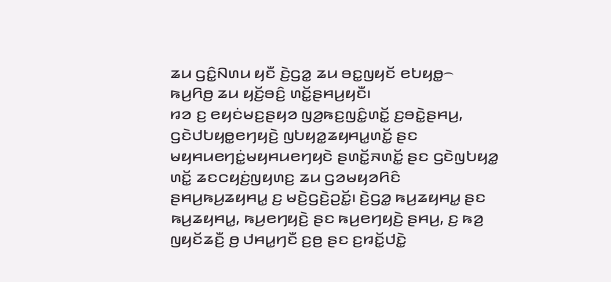ꤘꤣ ꤞꤢꤨ꤭ꤡꤛꤣ ꤟꤢꤪ ꤢꤧ꤬ꤞꤤ꤭ ꤘꤣ ꤋꤢ꤭ꤜꤟꤢꤩ ꤕꤝꤟꤥ꤭꤮ ꤒꤣ꤬ꤖꤥ꤬ ꤘꤣ ꤟꤢꤩ꤬ꤋꤢꤨ꤬ ꤛꤢꤩ꤭ꤔꤌꤣ꤬ꤟꤢꤪ꤯
ꤙꤤ ꤢ꤬ ꤕꤟꤢꤦꤗꤢ꤬ꤔꤟꤤ ꤜꤤ꤬ꤒꤢ꤬ꤜꤢꤨ꤭ꤛꤢꤩ꤭ ꤢ꤬ꤋꤢꤧ꤭ꤔꤌꤣ꤬, ꤞꤢꤧꤓꤝꤟꤥ꤭ꤕꤚꤟꤢꤧ꤬ ꤜꤝꤟꤤ꤭ꤘꤟꤌꤣ꤭ꤛꤢꤩ꤭ ꤔꤢ ꤗꤟꤌꤣꤕꤚꤢꤦ꤭ꤗꤟꤌꤣꤕꤚꤟꤢꤧ ꤔꤛꤢꤩ꤭ꤏꤛꤢꤩ꤭ ꤔꤢ ꤞꤢꤧꤜꤝꤟꤤ꤭ ꤛꤢꤩ꤭ ꤘꤢꤍꤟꤢꤦ꤬ꤜꤟꤛꤢ꤬ ꤘꤣ ꤞꤤꤗꤟꤤꤖꤢꤨ ꤔꤌꤣ꤬ꤒꤣ꤬ꤘꤟꤌꤣ꤭ ꤢ꤬ ꤗꤢꤧ꤬ꤞꤢꤧ꤬ꤑꤢꤩ꤭꤯ ꤢꤧ꤬ꤞꤤ꤭ ꤒꤣ꤬ꤘꤟꤌꤣ꤭ ꤔꤢ ꤒꤣ꤬ꤘꤟꤌꤣ꤭, ꤒꤣ꤬ꤕꤚꤟꤢꤧ꤬ ꤔꤢ ꤒꤣ꤬ꤕꤚꤟꤢꤧ꤬ ꤔꤌꤣ꤬, ꤢ꤬ ꤒꤤ꤬ ꤜꤟꤢꤩꤘꤢꤪ꤬ ꤥ꤬ ꤓꤌꤣ꤭ꤚꤢꤪ ꤢ꤬ꤥ꤬ ꤔꤢ ꤢ꤬ꤙꤢꤩ꤭ꤓꤢꤧ꤭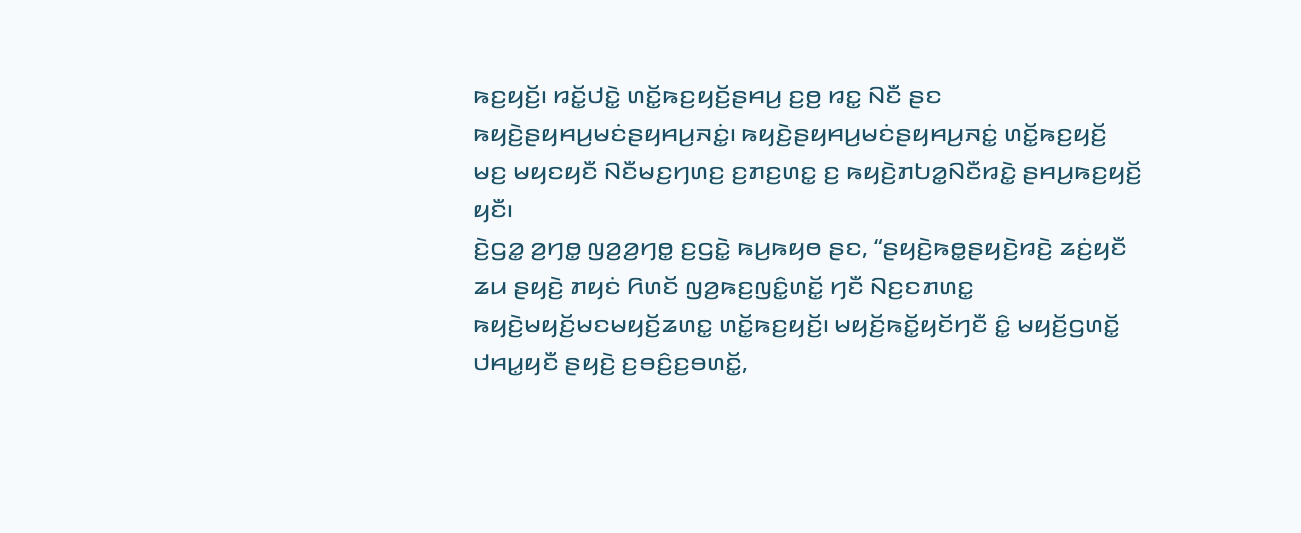ꤒꤢ꤬ꤟꤢꤩ꤬꤯ ꤙꤢꤩ꤭ꤓꤢꤧ꤭ ꤛꤢꤩ꤭ꤒꤢ꤬ꤟꤢꤩ꤬ꤔꤌꤣ꤬ ꤢ꤬ꤥ꤬ ꤙꤢ꤭ ꤡꤢꤪ ꤔꤢ ꤒꤟꤢꤧ꤬ꤔꤟꤌꤣ꤬ꤗꤢꤦꤔꤟꤌꤣ꤬ꤏꤢꤦ꤭꤯ ꤒꤟꤢꤧ꤬ꤔꤟꤌꤣ꤬ꤗꤢꤦꤔꤟꤌꤣ꤬ꤏꤢꤦ꤭ ꤛꤢꤩ꤭ꤒꤢ꤬ꤟꤢꤩ꤬ ꤗꤢ꤬ ꤗꤟꤢꤟꤢꤪ ꤡꤢꤪꤗꤢ꤬ꤚꤛꤢ꤬ ꤢ꤬ꤊꤢ꤬ꤛꤢ꤭ ꤢ꤬ ꤒꤟꤢꤧ꤬ꤊꤝꤤ꤭ꤡꤢꤪꤙꤢꤧ꤭ ꤔꤌꤣ꤬ꤒꤢ꤬ꤟꤢꤩ꤬ ꤟꤢꤪ꤯
ꤢꤧ꤬ꤞꤤ꤭ ꤤ꤬ꤚꤥ꤭ ꤜꤤ꤬ꤤ꤬ꤚꤥ꤭ ꤢ꤬ꤞꤢꤧ꤭ ꤒꤣ꤬ꤒꤟꤥ ꤔꤢ, “ꤔꤟꤢꤧ꤬ꤒꤥ꤭ꤔꤟꤢꤧ꤬ꤙꤢꤧ꤬ ꤘꤢꤦ꤬ꤟꤢꤪ ꤘꤣ ꤔꤟꤢꤧ꤬ ꤊꤟꤢꤦ ꤖꤛꤢꤩ ꤜꤤ꤬ꤒꤢ꤬ꤜꤢꤨ꤭ꤛꤢꤩ꤭ ꤚꤢꤪ ꤡꤢ꤬ꤢꤊꤛꤢ꤭ ꤒꤟꤢꤧ꤬ꤗꤟꤢꤩ꤬ꤗꤢꤗꤟꤢꤩ꤬ꤘꤛꤢ꤭ ꤛꤢꤩ꤭ꤒꤢ꤬ꤟꤢꤩ꤬꤯ ꤗꤟꤢꤩ꤬ꤒꤢꤩ꤭ꤟꤢꤩꤚꤢꤪ ꤢꤨ꤭ ꤗꤟꤢꤩ꤬ꤞꤛꤢꤩ꤭ ꤓꤌꤣ꤭ꤟꤢꤪ ꤔꤟꤢꤧ꤬ ꤢ꤬ꤋꤢꤨ꤬ꤢ꤬ꤋꤛꤢꤩ꤭,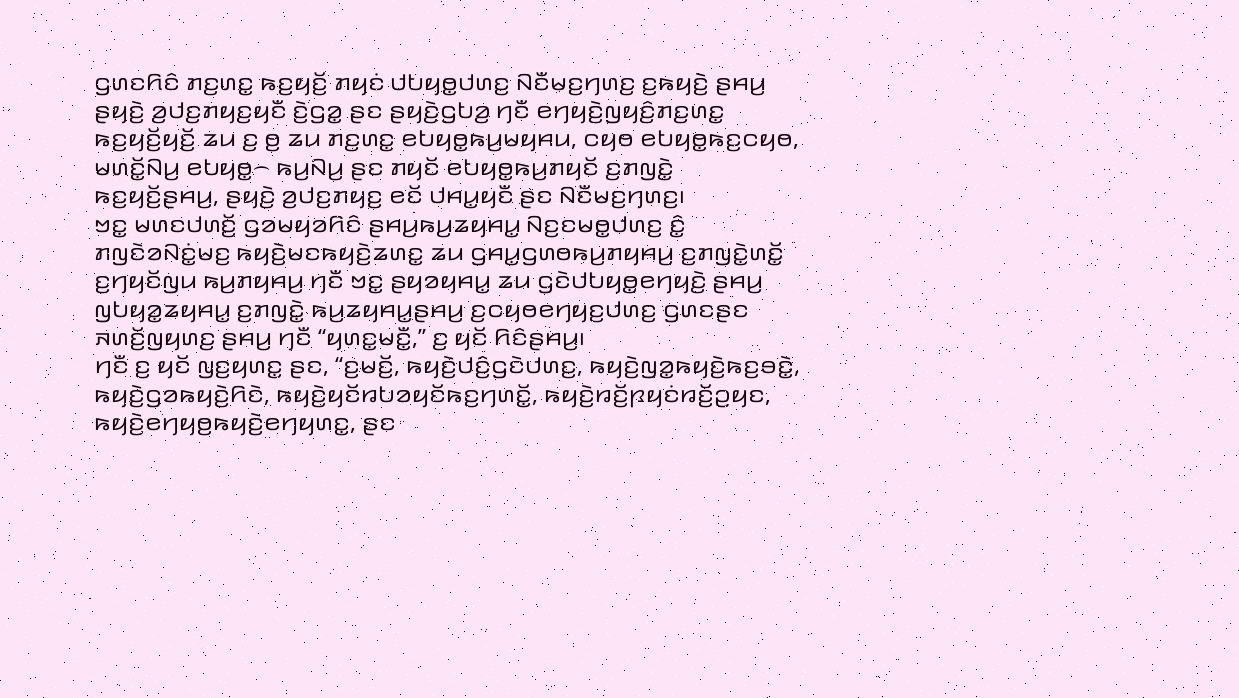ꤞꤛꤢꤖꤢꤨ ꤊꤢ꤬ꤛꤢ꤭ ꤒꤢ꤬ꤟꤢꤩ꤬ ꤊꤟꤢꤦ ꤓꤝꤟꤥ꤭ꤓꤛꤢ꤬ ꤡꤢꤪꤗꤢ꤬ꤚꤛꤢ꤬ ꤢ꤬ꤒꤟꤢꤧ꤬ ꤔꤌꤣ꤬ ꤔꤟꤢꤧ꤬ ꤤ꤬ꤓꤢ꤬ꤊꤟꤢ꤬ꤟꤢꤪ ꤢꤧ꤬ꤞꤤ꤭ ꤔꤢ ꤔꤟꤢꤧ꤬ꤞꤝꤤ꤬ ꤚꤢꤪ ꤕꤚꤟꤢꤧ꤬ꤜꤟꤢꤨ꤬ꤊꤢ꤬ꤛꤢ꤭ ꤒꤢ꤬ꤟꤢꤩ꤬ꤟꤢꤩ꤬ ꤘꤣ ꤢ꤬ ꤥ꤬ ꤘꤣ ꤊꤢ꤬ꤛꤢ꤭ ꤕꤝꤟꤥ꤭ꤒꤣ꤬ꤗꤟꤌꤣ, ꤍꤟꤥ ꤕꤝꤟꤥ꤭ꤒꤢ꤬ꤍꤟꤥ, ꤗꤛꤢꤩ꤭ꤡꤣ꤬ ꤕꤝꤟꤥ꤭꤮ ꤒꤣ꤬ꤡꤣ꤬ ꤔꤢ ꤊꤟꤢꤩ ꤕꤝꤟꤥ꤭ꤒꤣ꤬ꤊꤟꤢꤩ ꤢ꤬ꤊꤜꤢꤧ꤭ ꤒꤢ꤬ꤟꤢꤩ꤬ꤔꤌꤣ꤬, ꤔꤟꤢꤧ꤬ ꤤ꤬ꤓꤢ꤬ꤊꤟꤢ꤬ ꤕꤢꤩ ꤓꤌꤣ꤭ꤟꤢꤪ ꤔꤢ ꤡꤢꤪꤗꤢ꤬ꤚꤛꤢ꤬꤯
ꤠꤢ꤭ ꤗꤛꤢꤓꤛꤢꤩ꤬ ꤞꤤꤗꤟꤤꤖꤢꤨ ꤔꤌꤣ꤬ꤒꤣ꤬ꤘꤟꤌꤣ꤭ ꤡꤢ꤬ꤢꤗꤥ꤭ꤓꤛꤢ꤬ ꤢꤨ꤭ ꤊꤜꤢꤧꤤꤡꤢꤦ꤭ꤗꤢ꤬ ꤒꤟꤢꤧ꤬ꤗꤢꤒꤟꤢꤧ꤬ꤘꤛꤢ꤭ ꤘꤣ ꤞꤌꤣ꤭ꤞꤛꤥꤒꤣ꤬ꤊꤟꤌꤣ꤬ ꤢ꤬ꤊꤜꤢꤧ꤭ꤛꤢꤩ꤭ ꤢ꤬ꤚꤟꤢꤩꤜꤣ ꤒꤣ꤬ꤊꤟꤌꤣ꤬ ꤚꤢꤪ ꤠꤢ꤭ ꤔꤟꤤꤟꤌꤣ꤭ ꤘꤣ ꤞꤢꤧꤓꤝꤟꤥ꤭ꤕꤚꤟꤢꤧ꤬ ꤔꤌꤣ꤬ ꤜꤝꤟꤤ꤭ꤘꤟꤌꤣ꤭ ꤢ꤬ꤊꤜꤢꤧ꤭ ꤒꤣ꤬ꤘꤟꤌꤣ꤭ꤔꤌꤣ꤬ ꤢ꤬ꤍꤟꤥꤕꤚꤟꤢ꤬ꤓꤛꤢ꤬ ꤞꤛꤢꤔꤢ ꤏꤛꤢꤩ꤬ꤜꤟꤛꤢ꤬ ꤔꤌꤣ꤬ ꤚꤢꤪ “ꤟꤛꤢ꤭ꤗꤢꤪ꤭,” ꤢ꤬ ꤟꤢꤩ ꤖꤢꤨꤔꤌꤣ꤬꤯
ꤚꤢꤪ ꤢ꤬ ꤟꤢꤩ ꤜꤢ꤬ꤟꤛꤢ꤭ ꤔꤢ, “ꤢ꤬ꤗꤢꤩ꤬, ꤒꤟꤢꤧ꤬ꤓꤢꤨ꤬ꤞꤢꤧꤓꤛꤢ꤬, ꤒꤟꤢꤧ꤬ꤜꤤ꤭ꤒꤟꤢꤧ꤬ꤒꤢ꤬ꤋꤢꤧ꤭, ꤒꤟꤢꤧ꤬ꤞꤤꤒꤟꤢꤧ꤬ꤖꤢꤧ, ꤒꤟꤢꤧ꤬ꤟꤢꤩꤙꤝꤤꤟꤢꤩꤒꤢ꤬ꤚꤛꤢꤩ꤭, ꤒꤟꤢꤧ꤬ꤙꤢꤩ꤬ꤐꤟꤢꤦꤙꤢꤩ꤬ꤑꤟꤢ, ꤒꤟꤢꤧ꤬ꤕꤚꤟꤥ꤬ꤒꤟꤢꤧ꤬ꤕꤚꤟꤛꤢ꤭, ꤔꤢ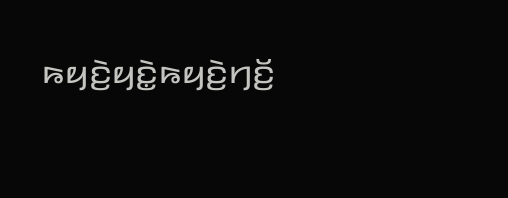ꤒꤟꤢꤧ꤬ꤟꤢꤧ꤭ꤒꤟꤢꤧ꤬ꤚꤢꤩ꤬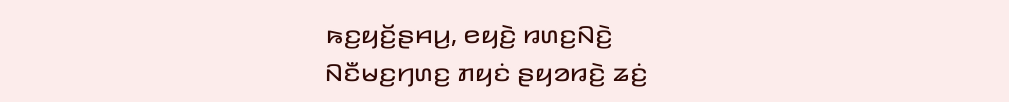ꤒꤢ꤬ꤟꤢꤩ꤬ꤔꤌꤣ꤬, ꤕꤟꤢꤧ꤬ ꤙꤛꤢ꤬ꤡꤢꤧ꤬ ꤡꤢꤪꤗꤢ꤬ꤚꤛꤢ꤬ ꤊꤟꤢꤦ ꤔꤟꤤꤙꤢꤧ꤬ ꤘꤢꤦ꤬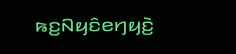ꤒꤢ꤬ꤡꤟꤢꤨꤕꤚꤟꤢꤧ꤬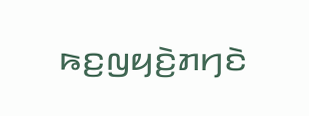ꤒꤢ꤬ꤜꤟꤢꤧ꤬ꤊꤚꤢꤧ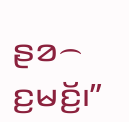ꤔꤤ꤮ ꤢ꤬ꤗꤢꤩ꤬꤯”